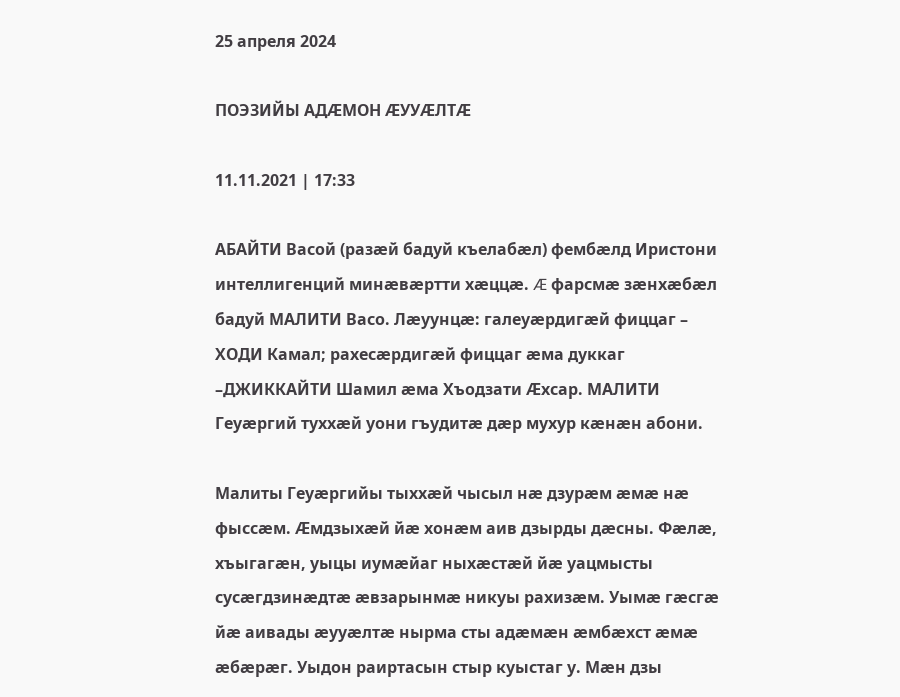25 апреля 2024

ПОЭЗИЙЫ АДӔМОН ӔУУӔЛТӔ

11.11.2021 | 17:33

АБАЙТИ Васой (разæй бадуй къелабæл) фембæлд Иристони интеллигенций минæвæртти хæццæ. Æ фарсмæ зæнхæбæл бадуй МАЛИТИ Васо. Лæуунцæ: галеуæрдигæй фиццаг – ХОДИ Камал; рахесæрдигæй фиццаг æма дуккаг –ДЖИККАЙТИ Шамил æма Хъодзати Æхсар. МАЛИТИ Геуæргий туххæй уони гъудитæ дæр мухур кæнæн абони.

Малиты Геуӕргийы тыххӕй чысыл нӕ дзурӕм ӕмӕ нӕ фыссӕм. Ӕмдзыхӕй йӕ хонӕм аив дзырды дӕсны. Фӕлӕ, хъыгагӕн, уыцы иумӕйаг ныхӕстӕй йӕ уацмысты сусӕгдзинӕдтӕ ӕвзарынмӕ никуы рахизӕм. Уымӕ гӕсгӕ йӕ аивады ӕууӕлтӕ нырма сты адӕмӕн ӕмбӕхст ӕмӕ ӕбӕрӕг. Уыдон раиртасын стыр куыстаг у. Мӕн дзы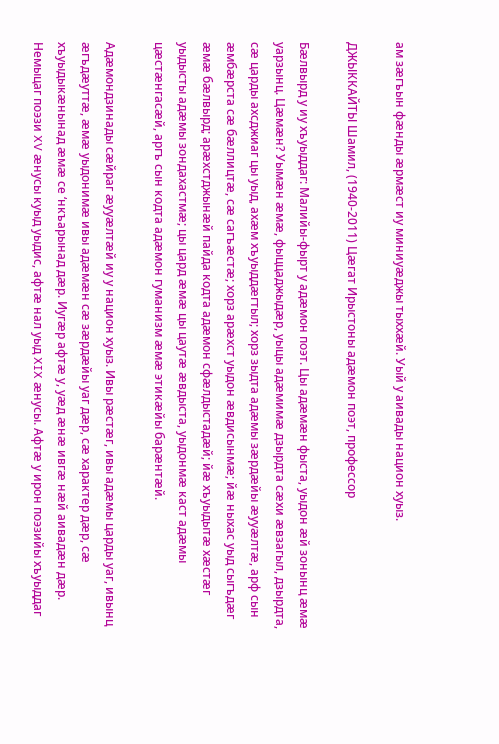ам зӕгъын фӕнды ӕрмӕст иу миниуӕджы тыххӕй. Уый у аивады национ хуыз.

ДЖЫККАЙТЫ Шамил, (1940-2011) Цæгат Ирыстоны адæмон поэт, профессор

Бӕлвырд у иу хъуыддаг: Малийы-фырт у адӕмон поэт. Цы адӕмӕн фыста, уыдон ӕй зонынц ӕмӕ уарзынц. Цӕмӕн? Уымӕн ӕмӕ, фыццаджыдӕр, уыцы адӕмимӕ дзырдта сӕхи ӕвзагыл, дзырдта, сӕ царды ахсджиаг цы уыд, ахӕм хъуыддӕгтыл; хорз зыдта адӕмы зӕрдӕйы ӕууӕлтӕ, арф сын ӕмбӕрста сӕ бӕллицтӕ, сӕ сагъӕстӕ; хорз арӕхст уыдон ӕвдисынмӕ; йӕ ныхас уыд сыгъдӕг ӕмӕ бӕлвырд; арӕхстджынӕй пайда кодта адӕмон сфӕлдыстадӕй; йӕ хъуыдытӕ хӕстӕг уыдысты адӕмы зондахастмӕ; цы цард ӕмӕ цы цаутӕ ӕвдыста, уыдонмӕ каст адӕмы цӕстӕнгасӕй, аргъ сын кодта адӕмон гуманизм ӕмӕ этикӕйы барӕнтӕй.

Адӕмондзинады сӕйраг ӕууӕлтӕй иу у национ хуыз. Ивы рӕстӕг, ивы адӕмы царды уаг, ивынц ӕгъдӕуттӕ, ӕмӕ уыдонимӕ ивы адӕмӕн сӕ зӕрдӕйы уаг дӕр, сӕ характер дӕр, сӕ хъуыдыкӕнынад ӕмӕ се ‘нкъарынад дӕр. Иугӕр афтӕ у, уӕд ӕнӕ ивгӕ нӕй аивадӕн дӕр. Немыцаг поэзи XV ӕнусы куыд уыдис, афтӕ нал уыд XIX ӕнусы. Афтӕ у ирон поэзийы хъуыддаг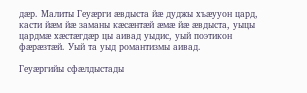дӕр. Малиты Геуӕрги ӕвдыста йӕ дуджы хъӕууон цард, касти йӕм йӕ заманы кӕсӕнтӕй ӕмӕ йӕ ӕвдыста, уыцы цардмӕ хӕстӕгдӕр цы аивад уыдис, уый поэтикон фӕрӕзтӕй. Уый та уыд романтизмы аивад.

Геуӕргийы сфӕлдыстады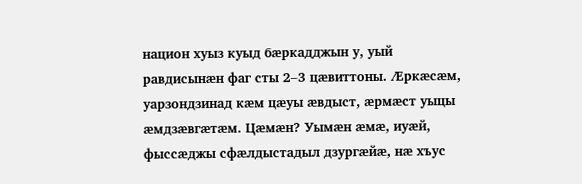национ хуыз куыд бӕркадджын у, уый равдисынӕн фаг сты 2–3 цӕвиттоны. Ӕркӕсӕм, уарзондзинад кӕм цӕуы ӕвдыст, ӕрмӕст уыцы ӕмдзӕвгӕтӕм. Цӕмӕн? Уымӕн ӕмӕ, иуӕй, фыссӕджы сфӕлдыстадыл дзургӕйӕ, нӕ хъус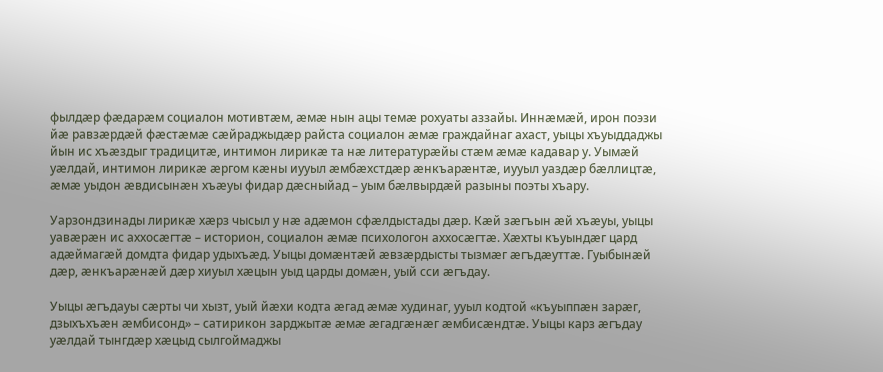фылдӕр фӕдарӕм социалон мотивтӕм, ӕмӕ нын ацы темӕ рохуаты аззайы. Иннӕмӕй, ирон поэзи йӕ равзӕрдӕй фӕстӕмӕ сӕйраджыдӕр райста социалон ӕмӕ граждайнаг ахаст, уыцы хъуыддаджы йын ис хъӕздыг традицитӕ, интимон лирикӕ та нӕ литературӕйы стӕм ӕмӕ кадавар у. Уымӕй уӕлдай, интимон лирикӕ ӕргом кӕны иууыл ӕмбӕхстдӕр ӕнкъарӕнтӕ, иууыл уаздӕр бӕллицтӕ, ӕмӕ уыдон ӕвдисынӕн хъӕуы фидар дӕсныйад – уым бӕлвырдӕй разыны поэты хъару.

Уарзондзинады лирикӕ хӕрз чысыл у нӕ адӕмон сфӕлдыстады дӕр. Кӕй зӕгъын ӕй хъӕуы, уыцы уавӕрӕн ис аххосӕгтӕ – историон, социалон ӕмӕ психологон аххосӕгтӕ. Хӕхты къуындӕг цард адӕймагӕй домдта фидар удыхъӕд. Уыцы домӕнтӕй ӕвзӕрдысты тызмӕг ӕгъдӕуттӕ. Гуыбынӕй дӕр, ӕнкъарӕнӕй дӕр хиуыл хӕцын уыд царды домӕн, уый сси ӕгъдау.

Уыцы ӕгъдауы сӕрты чи хызт, уый йӕхи кодта ӕгад ӕмӕ худинаг, ууыл кодтой «къуыппӕн зарӕг, дзыхъхъӕн ӕмбисонд» – сатирикон зарджытӕ ӕмӕ ӕгадгӕнӕг ӕмбисӕндтӕ. Уыцы карз ӕгъдау уӕлдай тынгдӕр хӕцыд сылгоймаджы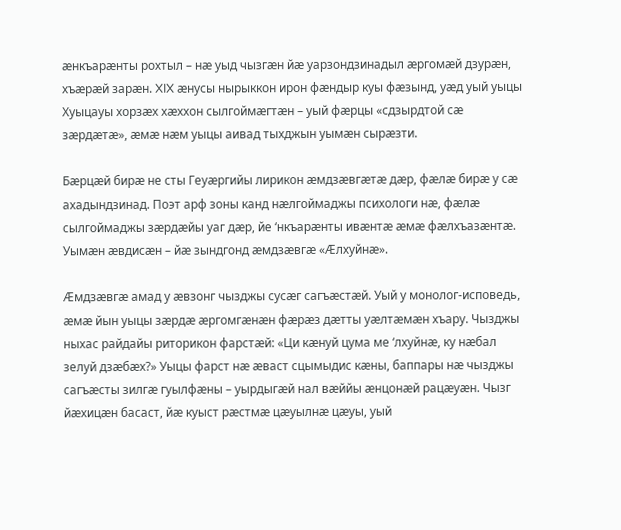ӕнкъарӕнты рохтыл – нӕ уыд чызгӕн йӕ уарзондзинадыл ӕргомӕй дзурӕн, хъӕрӕй зарӕн. XIX ӕнусы нырыккон ирон фӕндыр куы фӕзынд, уӕд уый уыцы Хуыцауы хорзӕх хӕххон сылгоймӕгтӕн – уый фӕрцы «сдзырдтой сӕ зӕрдӕтӕ», ӕмӕ нӕм уыцы аивад тыхджын уымӕн сырӕзти.

Бӕрцӕй бирӕ не сты Геуӕргийы лирикон ӕмдзӕвгӕтӕ дӕр, фӕлӕ бирӕ у сӕ ахадындзинад. Поэт арф зоны канд нӕлгоймаджы психологи нӕ, фӕлӕ сылгоймаджы зӕрдӕйы уаг дӕр, йе ‘нкъарӕнты ивӕнтӕ ӕмӕ фӕлхъазӕнтӕ. Уымӕн ӕвдисӕн – йӕ зындгонд ӕмдзӕвгӕ «Ӕлхуйнӕ».

Ӕмдзӕвгӕ амад у ӕвзонг чызджы сусӕг сагъӕстӕй. Уый у монолог-исповедь, ӕмӕ йын уыцы зӕрдӕ ӕргомгӕнӕн фӕрӕз дӕтты уӕлтӕмӕн хъару. Чызджы ныхас райдайы риторикон фарстӕй: «Ци кӕнуй цума ме ‘лхуйнӕ, ку нӕбал зелуй дзӕбӕх?» Уыцы фарст нӕ ӕваст сцымыдис кӕны, баппары нӕ чызджы сагъӕсты зилгӕ гуылфӕны – уырдыгӕй нал вӕййы ӕнцонӕй рацӕуӕн. Чызг йӕхицӕн басаст, йӕ куыст рӕстмӕ цӕуылнӕ цӕуы, уый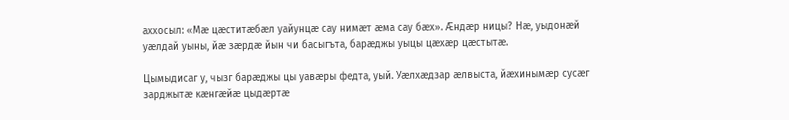аххосыл: «Мӕ цӕститӕбӕл уайунцӕ сау нимӕт ӕма сау бӕх». Ӕндӕр ницы? Нӕ, уыдонӕй уӕлдай уыны, йӕ зӕрдӕ йын чи басыгъта, барӕджы уыцы цӕхӕр цӕстытӕ.

Цымыдисаг у, чызг барӕджы цы уавӕры федта, уый. Уӕлхӕдзар ӕлвыста, йӕхинымӕр сусӕг зарджытӕ кӕнгӕйӕ цыдӕртӕ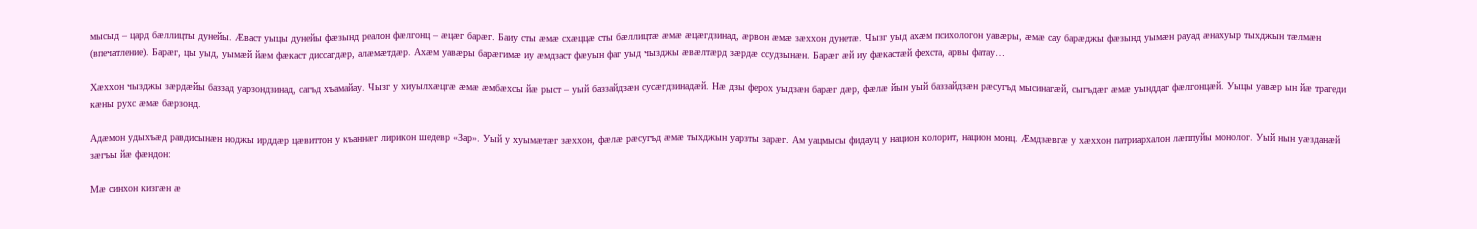мысыд – цард бӕллицты дунейы. Ӕваст уыцы дунейы фӕзынд реалон фӕлгонц – ӕцӕг барӕг. Баиу сты ӕмӕ схӕццӕ сты бӕллицтӕ ӕмӕ ӕцӕгдзинад, ӕрвон ӕмӕ зӕххон дунетӕ. Чызг уыд ахӕм психологон уавӕры, ӕмӕ сау барӕджы фӕзынд уымӕн рауад ӕнахуыр тыхджын тӕлмӕн (впечатление). Барӕг, цы уыд, уымӕй йӕм фӕкаст диссагдӕр, алӕмӕтдӕр. Ахӕм уавӕры барӕгимӕ иу ӕмдзаст фӕуын фаг уыд чызджы ӕвӕлтӕрд зӕрдӕ ссудзынӕн. Барӕг ӕй иу фӕкастӕй фехста, арвы фатау…

Хӕххон чызджы зӕрдӕйы баззад уарзондзинад, сагъд хъамайау. Чызг у хиуылхӕцгӕ ӕмӕ ӕмбӕхсы йӕ рыст – уый баззайдзӕн сусӕгдзинадӕй. Нӕ дзы ферох уыдзӕн барӕг дӕр, фӕлӕ йын уый баззайдзӕн рӕсугъд мысинагӕй, сыгъдӕг ӕмӕ уынддаг фӕлгонцӕй. Уыцы уавӕр ын йӕ трагеди кӕны рухс ӕмӕ бӕрзонд.

Адӕмон удыхъӕд равдисынӕн ноджы ирддӕр цӕвиттон у къаннӕг лирикон шедевр «Зар». Уый у хуымӕтӕг зӕххон, фӕлӕ рӕсугъд ӕмӕ тыхджын уарзты зарӕг. Ам уацмысы фидауц у национ колорит, национ монц. Ӕмдзӕвгӕ у хӕххон патриархалон лӕппуйы монолог. Уый нын уӕзданӕй зӕгъы йӕ фӕндон:

Мӕ синхон кизгӕн ӕ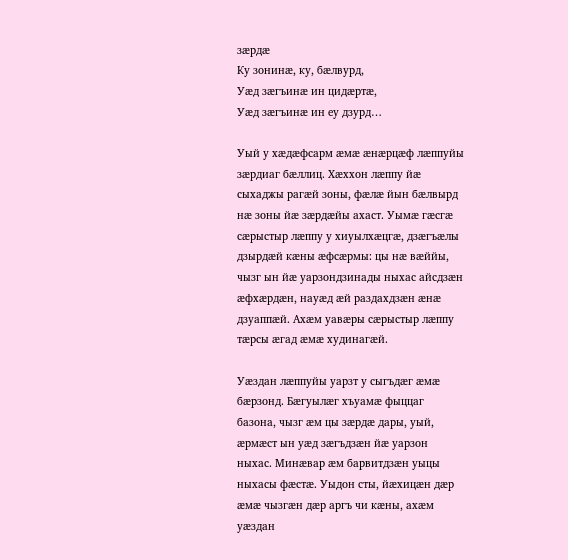зӕрдӕ
Ку зонинӕ, ку, бӕлвурд,
Уӕд зӕгъинӕ ин цидӕртӕ,
Уӕд зӕгъинӕ ин еу дзурд…

Уый у хӕдӕфсарм ӕмӕ ӕнӕрцӕф лӕппуйы зӕрдиаг бӕллиц. Хӕххон лӕппу йӕ сыхаджы рагӕй зоны, фӕлӕ йын бӕлвырд нӕ зоны йӕ зӕрдӕйы ахаст. Уымӕ гӕсгӕ сӕрыстыр лӕппу у хиуылхӕцгӕ, дзӕгъӕлы дзырдӕй кӕны ӕфсӕрмы: цы нӕ вӕййы, чызг ын йӕ уарзондзинады ныхас айсдзӕн ӕфхӕрдӕн, науӕд ӕй раздахдзӕн ӕнӕ дзуаппӕй. Ахӕм уавӕры сӕрыстыр лӕппу тӕрсы ӕгад ӕмӕ худинагӕй.

Уӕздан лӕппуйы уарзт у сыгъдӕг ӕмӕ бӕрзонд. Бӕгуылӕг хъуамӕ фыццаг базона, чызг ӕм цы зӕрдӕ дары, уый, ӕрмӕст ын уӕд зӕгъдзӕн йӕ уарзон ныхас. Минӕвар ӕм барвитдзӕн уыцы ныхасы фӕстӕ. Уыдон сты, йӕхицӕн дӕр ӕмӕ чызгӕн дӕр аргъ чи кӕны, ахӕм уӕздан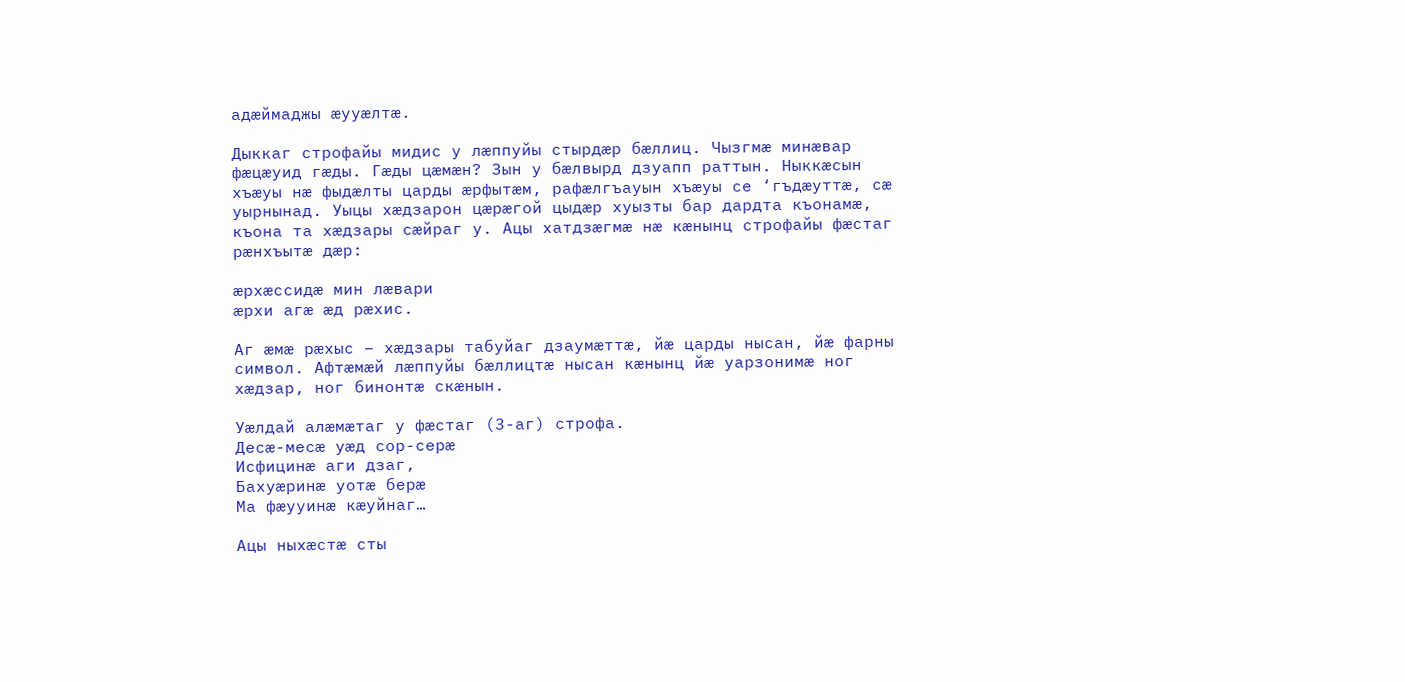адӕймаджы ӕууӕлтӕ.

Дыккаг строфайы мидис у лӕппуйы стырдӕр бӕллиц. Чызгмӕ минӕвар фӕцӕуид гӕды. Гӕды цӕмӕн? Зын у бӕлвырд дзуапп раттын. Ныккӕсын хъӕуы нӕ фыдӕлты царды ӕрфытӕм, рафӕлгъауын хъӕуы се ‘гъдӕуттӕ, сӕ уырнынад. Уыцы хӕдзарон цӕрӕгой цыдӕр хуызты бар дардта къонамӕ, къона та хӕдзары сӕйраг у. Ацы хатдзӕгмӕ нӕ кӕнынц строфайы фӕстаг рӕнхъытӕ дӕр:

ӕрхӕссидӕ мин лӕвари
ӕрхи агӕ ӕд рӕхис.

Аг ӕмӕ рӕхыс – хӕдзары табуйаг дзаумӕттӕ, йӕ царды нысан, йӕ фарны символ. Афтӕмӕй лӕппуйы бӕллицтӕ нысан кӕнынц йӕ уарзонимӕ ног хӕдзар, ног бинонтӕ скӕнын.

Уӕлдай алӕмӕтаг у фӕстаг (3-аг) строфа.
Десӕ-месӕ уӕд сор-серӕ
Исфицинӕ аги дзаг,
Бахуӕринӕ уотӕ берӕ
Ма фӕууинӕ кӕуйнаг…

Ацы ныхӕстӕ сты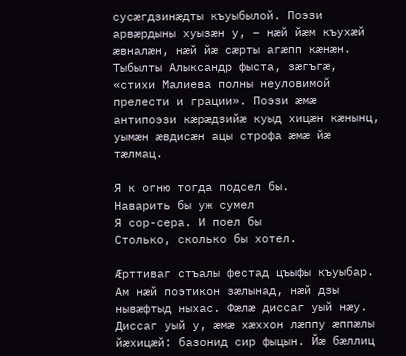сусӕгдзинӕдты къуыбылой. Поэзи арвӕрдыны хуызӕн у, – нӕй йӕм къухӕй ӕвналӕн, нӕй йӕ сӕрты агӕпп кӕнӕн. Тыбылты Алыксандр фыста, зӕгъгӕ, «стихи Малиева полны неуловимой прелести и грации». Поэзи ӕмӕ антипоэзи кӕрӕдзийӕ куыд хицӕн кӕнынц, уымӕн ӕвдисӕн ацы строфа ӕмӕ йӕ тӕлмац.

Я к огню тогда подсел бы.
Наварить бы уж сумел
Я сор-сера. И поел бы
Столько, сколько бы хотел.

Ӕрттиваг стъалы фестад цъыфы къуыбар. Ам нӕй поэтикон зӕлынад, нӕй дзы нывӕфтыд ныхас. Фӕлӕ диссаг уый нӕу. Диссаг уый у, ӕмӕ хӕххон лӕппу ӕппӕлы йӕхицӕй: базонид сир фыцын. Йӕ бӕллиц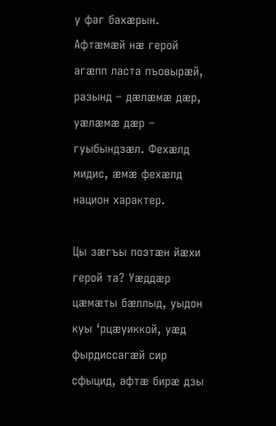у фаг бахӕрын. Афтӕмӕй нӕ герой агӕпп ласта пъовырӕй, разынд – дӕлӕмӕ дӕр, уӕлӕмӕ дӕр – гуыбындзӕл. Фехӕлд мидис, ӕмӕ фехӕлд национ характер.

Цы зӕгъы поэтӕн йӕхи герой та? Уӕддӕр цӕмӕты бӕллыд, уыдон куы ‘рцӕуиккой, уӕд фырдиссагӕй сир сфыцид, афтӕ бирӕ дзы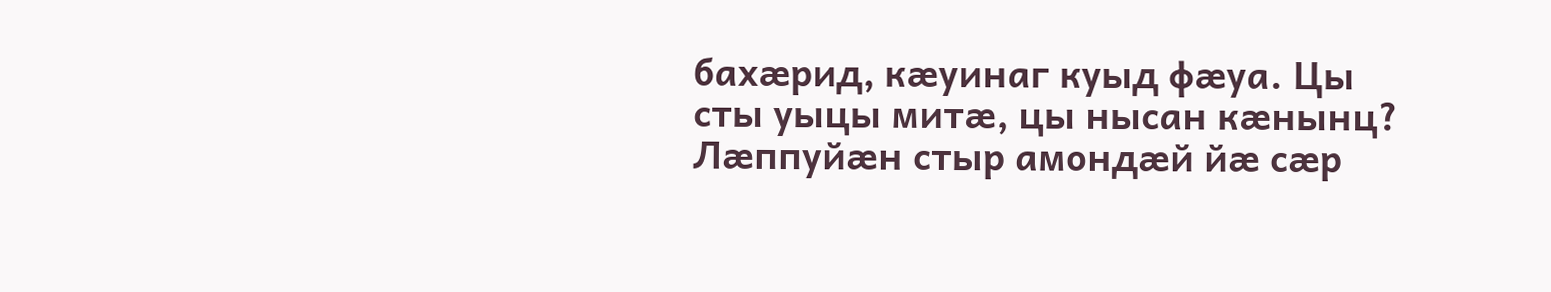бахӕрид, кӕуинаг куыд фӕуа. Цы сты уыцы митӕ, цы нысан кӕнынц? Лӕппуйӕн стыр амондӕй йӕ сӕр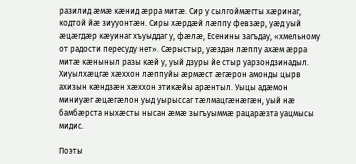разилид ӕмӕ кӕнид ӕрра митӕ. Сир у сылгоймӕгты хӕринаг, кодтой йӕ зиууонтӕн. Сиры хӕрдӕй лӕппу февзӕр, уӕд уый ӕцӕгдӕр кӕуинаг хъуыддаг у, фӕлӕ, Есенины загъдау, «хмельному от радости пересуду нет». Сӕрыстыр, уӕздан лӕппу ахӕм ӕрра митӕ кӕныныл разы кӕй у, уый дзуры йе стыр уарзондзинадыл. Хиуылхӕцгӕ хӕххон лӕппуйы ӕрмӕст ӕгӕрон амонды цырв ахизын кӕндзӕн хӕххон этикӕйы арӕнтыл. Уыцы адӕмон миниуӕг ӕцӕгӕлон уыд уырыссаг тӕлмацгӕнӕгӕн, уый нӕ бамбӕрста ныхӕсты нысан ӕмӕ зыгъуыммӕ рацарӕзта уацмысы мидис.

Поэты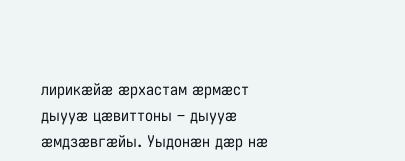лирикӕйӕ ӕрхастам ӕрмӕст дыууӕ цӕвиттоны – дыууӕ ӕмдзӕвгӕйы. Уыдонӕн дӕр нӕ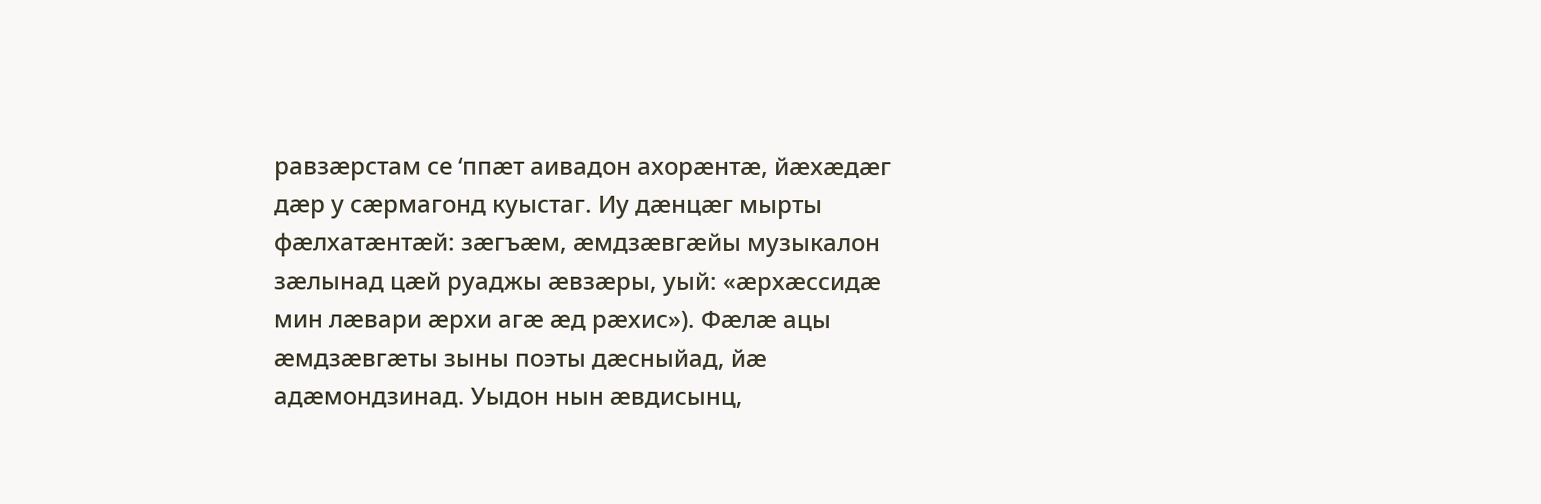равзӕрстам се ‘ппӕт аивадон ахорӕнтӕ, йӕхӕдӕг дӕр у сӕрмагонд куыстаг. Иу дӕнцӕг мырты фӕлхатӕнтӕй: зӕгъӕм, ӕмдзӕвгӕйы музыкалон зӕлынад цӕй руаджы ӕвзӕры, уый: «ӕрхӕссидӕ мин лӕвари ӕрхи агӕ ӕд рӕхис»). Фӕлӕ ацы ӕмдзӕвгӕты зыны поэты дӕсныйад, йӕ адӕмондзинад. Уыдон нын ӕвдисынц,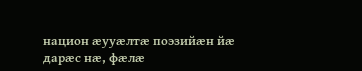национ ӕууӕлтӕ поэзийӕн йӕ дарӕс нӕ, фӕлӕ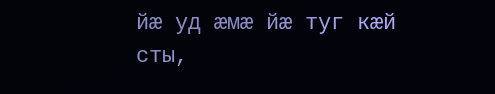йӕ уд ӕмӕ йӕ туг кӕй сты,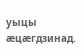уыцы ӕцӕгдзинад.